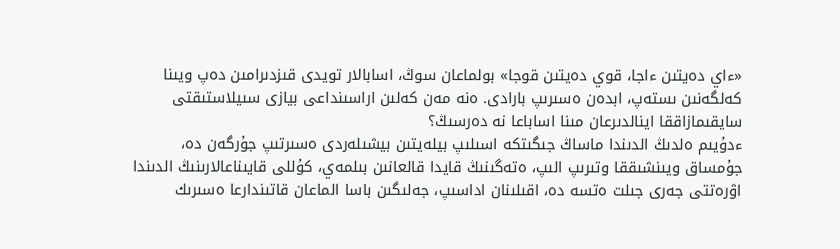«ءاي دەيتىن ءاجا، قوي دەيتىن قوجا» بولماعان سوڭ، اسابالار تويدى قىزدىرامىن دەپ ويىنا كەلگەنىن ىستەپ، ابدەن ەسىرىپ بارادى. ەنە مەن كەلىن اراسىنداعى بيازى سىيلاستىقتى سايقىمازاققا اينالدىرعان مىنا اساباعا نە دەرسىڭ؟
ءدۇيىم ەلدىڭ الدىندا ماساڭ جىگىتكە اسىلىپ بيلەيتىن بيشىلەردى ەسىرتىپ جۇرگەن دە، جۇمساق ويىنشىققا وتىرىپ الىپ، ەتەگىنىڭ قايدا قالعانىن بىلمەي، كۇللى قايىناعالارىنىڭ الدىندا اۋرەتتى جەرى جىلت ەتسە دە، اقىلىنان اداسىپ، جەلىگىن باسا الماعان قاتىندارعا ەسىرىك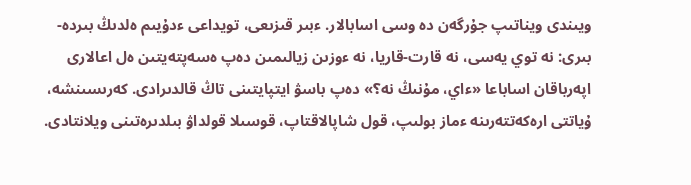ويىندى ويناتىپ جۇرگەن دە وسى اسابالار. ءبىر قىزىعى، تويداعى ءدۇيىم ەلدىڭ بىردە-بىرى: نە توي يەسى، نە قارت-قاريا، نە ءوزىن زيالىمىن دەپ ەسەپتەيتىن ەل اعالارى اپەرباقان اساباعا «ءاي، مۇنىڭ نە؟» دەپ باسۋ ايتپايتىنى تاڭ قالدىرادى. كەرىسىنشە، ۇياتتى ارەكەتتەرىنە ءماز بولىپ، قول شاپالاقتاپ، قوسىلا قولداۋ بىلدىرەتىنى ويلانتادى.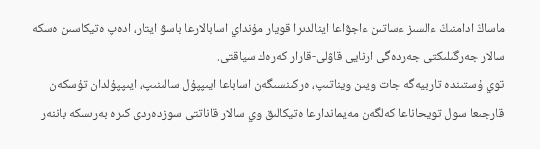ماساڭ ادامنىڭ ءالسىز ءساتىن ءاجۋاعا اينالدىرا قويار مۇنداي اسابالارعا باسۋ ايتار، ادەپ ەتيكاسىن ەسكە سالار جەرگىلىكتى جەردەگى ارنايى قاۋلى-قارار كەرەك سياقتى.
توي ۇستىندە تاربيەگە جات ويىن ويناتىپ، ەركىنسىگەن اساباعا ايىپپۇل سالىنىپ، ايىپپۇلدان تۇسكەن قارجىعا سول تويحاناعا كەلگەن مەيماندارعا ەتيكالىق وي سالار قاناتتى سوزدەردى كىرە بەرىسكە باننەر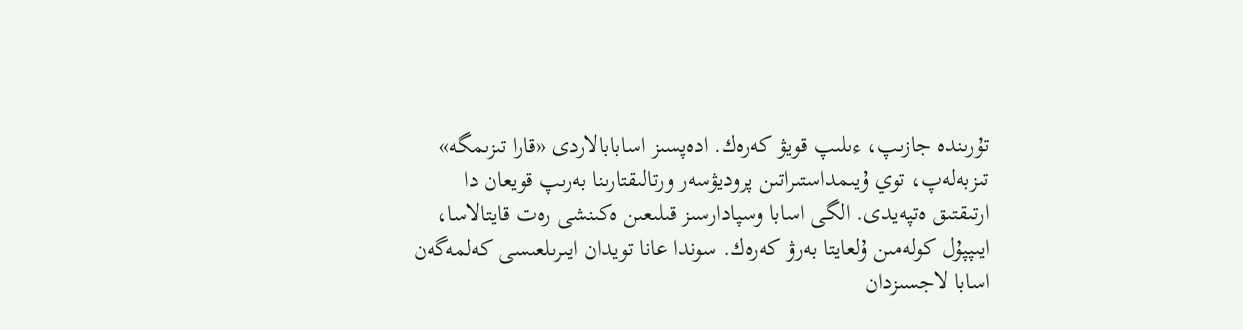تۇرىندە جازىپ، ءىلىپ قويۋ كەرەك. ادەپسىز اسابابالاردى «قارا تىزىمگە» تىزبەلەپ، توي ۇيىمداستىراتىن پروديۋسەر ورتالىقتارىنا بەرىپ قويعان دا ارتىقتىق ەتپەيدى. الگى اسابا وسپادارسىز قىلىعىن ەكىنشى رەت قايتالاسا، ايىپپۇل كولەمىن ۇلعايتا بەرۋ كەرەك. سوندا عانا تويدان ايىرىلعىسى كەلمەگەن اسابا لاجسىزدان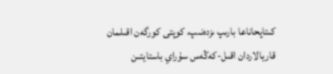كىتاپحاناعا بارىپ ىزدەنىپ، كوپتى كورگەن اقىلمان قاريالاردان اقىل-كەڭەس سۇراي باستايتىن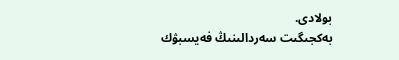بولادى.
بەكجىگىت سەردالىنىڭ فەيسبۋك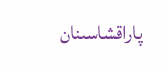پاراقشاسىنان